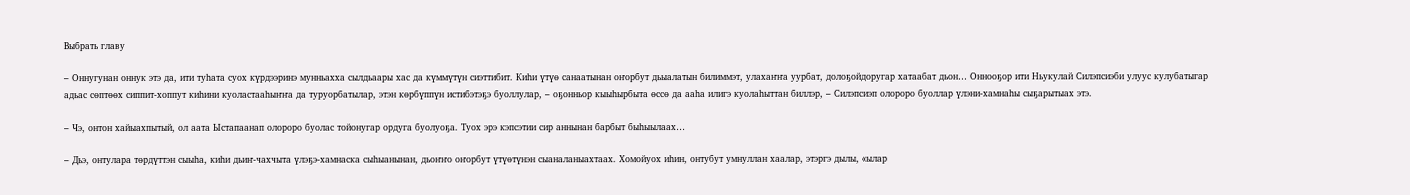Выбрать главу

– Оннугунан оннук этэ да, ити туһата суох күрдээринэ мунньахха сылдьаары хас да күммүтүн сиэттибит. Киһи үтүө санаатынан оҥорбут дьыалатын билиммэт, улахаҥҥа уурбат, долоҕойдоругар хатаабат дьон… Оннооҕор ити Ньукулай Силэпсиэби улуус кулубатыгар адьас сөптөөх сиппит-хоппут киһини куоластааһыҥҥа да туруорбатылар, этэн көрбүппүн истибэтэҕэ буоллулар, – оҕонньор кыыһырбыта өссө да ааһа илигэ куолаһыттан биллэр, – Силэпсиэп олороро буоллар үлэни-хамнаһы сыҕарытыах этэ.

– Чэ, онтон хайыахпытый, ол аата Ыстапаанап олороро буолас тойонугар ордуга буолуоҕа. Туох эрэ кэпсэтии сир аннынан барбыт быһыылаах…

– Дьэ, онтулара төрдүттэн сыыһа, киһи дьиҥ-чахчыта үлэҕэ-хамнаска сыһыанынан, дьоҥҥо оҥорбут үтүөтүнэн сыаналаныахтаах. Хомойуох иһин, онтубут умнуллан хаалар, этэргэ дылы, «ылар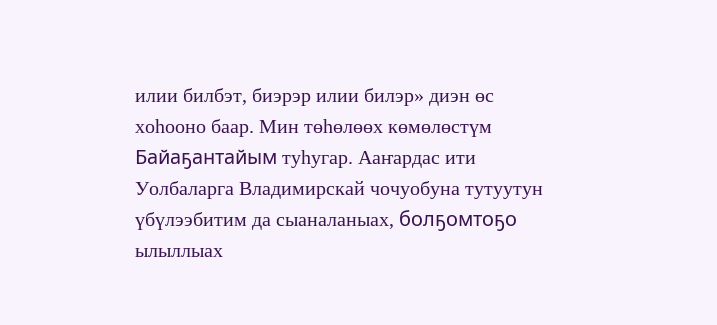илии билбэт, биэрэр илии билэр» диэн өс хоһооно баар. Мин төһөлөөх көмөлөстүм Байаҕантайым туһугар. Ааҥардас ити Уолбаларга Владимирскай чочуобуна тутуутун үбүлээбитим да сыаналаныах, болҕомтоҕо ылыллыах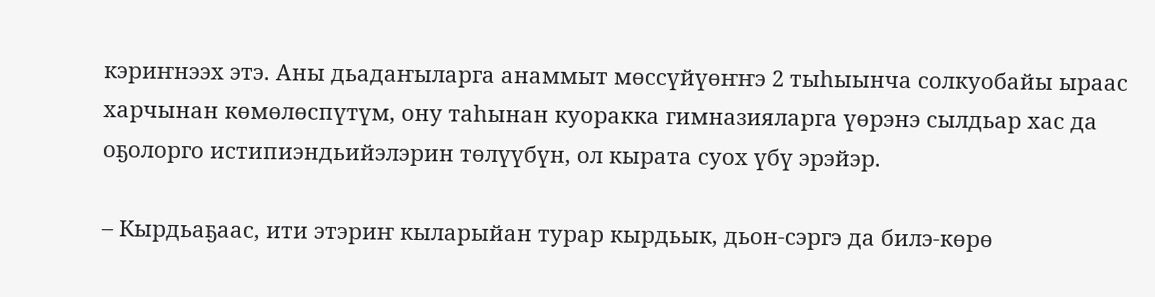кэриҥнээх этэ. Аны дьадаҥыларга анаммыт мөссүйүөҥҥэ 2 тыһыынча солкуобайы ыраас харчынан көмөлөспүтүм, ону таһынан куоракка гимназияларга үөрэнэ сылдьар хас да оҕолорго истипиэндьийэлэрин төлүүбүн, ол кырата суох үбү эрэйэр.

– Кырдьаҕаас, ити этэриҥ кыларыйан турар кырдьык, дьон-сэргэ да билэ-көрө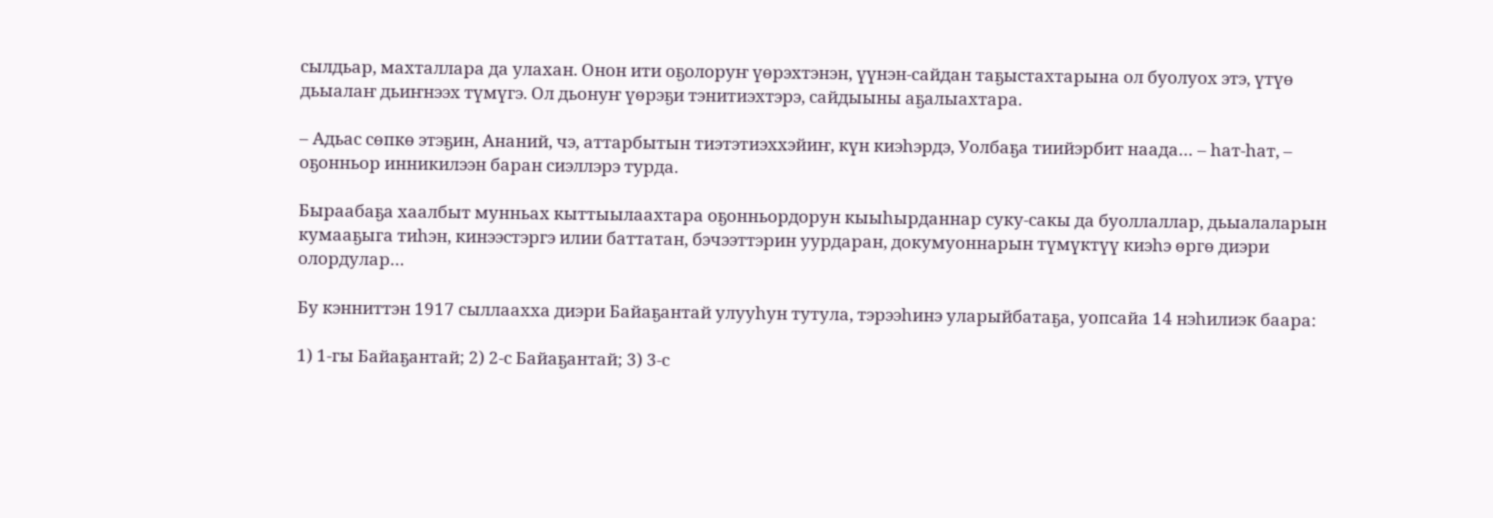сылдьар, махталлара да улахан. Онон ити оҕолоруҥ үөрэхтэнэн, үүнэн-сайдан таҕыстахтарына ол буолуох этэ, үтүө дьыалаҥ дьиҥнээх түмүгэ. Ол дьонуҥ үөрэҕи тэнитиэхтэрэ, сайдыыны аҕалыахтара.

– Адьас сөпкө этэҕин, Ананий, чэ, аттарбытын тиэтэтиэххэйиҥ, күн киэһэрдэ, Уолбаҕа тиийэрбит наада… – һат-һат, – оҕонньор инникилээн баран сиэллэрэ турда.

Быраабаҕа хаалбыт мунньах кыттыылаахтара оҕонньордорун кыыһырданнар суку-сакы да буоллаллар, дьыалаларын кумааҕыга тиһэн, кинээстэргэ илии баттатан, бэчээттэрин уурдаран, докумуоннарын түмүктүү киэһэ өргө диэри олордулар…

Бу кэнниттэн 1917 сыллаахха диэри Байаҕантай улууһун тутула, тэрээһинэ уларыйбатаҕа, уопсайа 14 нэһилиэк баара:

1) 1-гы Байаҕантай; 2) 2-с Байаҕантай; 3) 3-с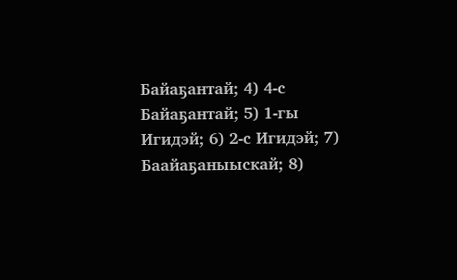Байаҕантай; 4) 4-с Байаҕантай; 5) 1-гы Игидэй; 6) 2-с Игидэй; 7) Баайаҕаныыскай; 8)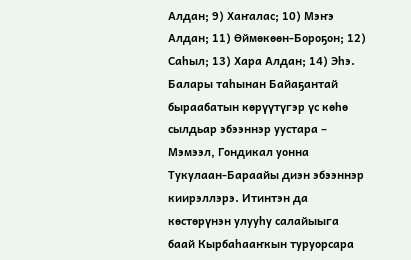Алдан; 9) Хаҥалас; 10) Мэҥэ Алдан; 11) Өймөкөөн-Бороҕон; 12) Саһыл; 13) Хара Алдан; 14) Эһэ. Балары таһынан Байаҕантай быраабатын көрүүтүгэр үс көһө сылдьар эбээннэр уустара – Мэмээл, Гондикал уонна Тукулаан-Бараайы диэн эбээннэр киирэллэрэ. Итинтэн да көстөрүнэн улууһу салайыыга баай Кырбаһааҥкын туруорсара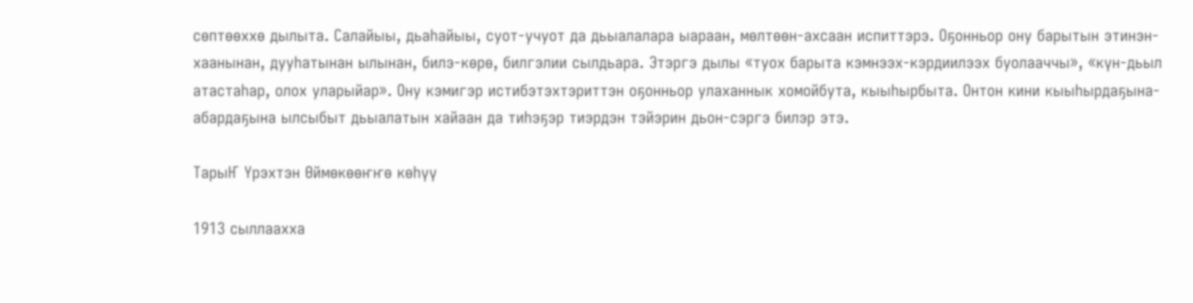сөптөөххө дылыта. Салайыы, дьаһайыы, суот-учуот да дьыалалара ыараан, мөлтөөн-ахсаан испиттэрэ. Оҕонньор ону барытын этинэн-хаанынан, дууһатынан ылынан, билэ-көрө, билгэлии сылдьара. Этэргэ дылы «туох барыта кэмнээх-кэрдиилээх буолааччы», «күн-дьыл атастаһар, олох уларыйар». Ону кэмигэр истибэтэхтэриттэн оҕонньор улаханнык хомойбута, кыыһырбыта. Онтон кини кыыһырдаҕына-абардаҕына ылсыбыт дьыалатын хайаан да тиһэҕэр тиэрдэн тэйэрин дьон-сэргэ билэр этэ.

ТарыҤ Үрэхтэн Өймөкөөҥҥө көһүү

1913 сыллаахха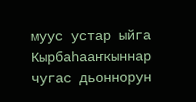муус устар ыйга Кырбаһааҥкыннар чугас дьоннорун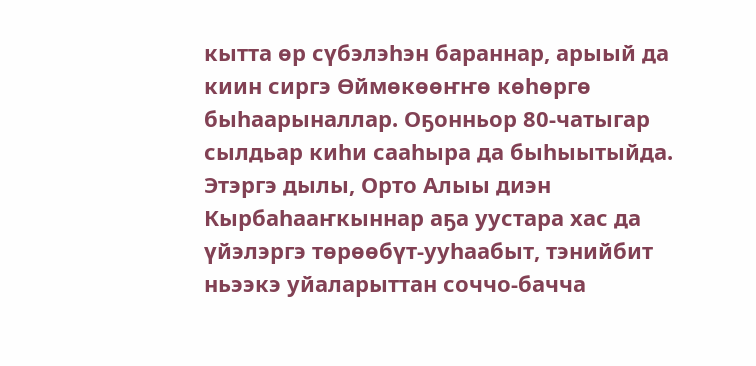кытта өр сүбэлэһэн бараннар, арыый да киин сиргэ Өймөкөөҥҥө көһөргө быһаарыналлар. Оҕонньор 80-чатыгар сылдьар киһи сааһыра да быһыытыйда. Этэргэ дылы, Орто Алыы диэн Кырбаһааҥкыннар аҕа уустара хас да үйэлэргэ төрөөбүт-ууһаабыт, тэнийбит ньээкэ уйаларыттан соччо-бачча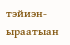тэйиэн-ыраатыан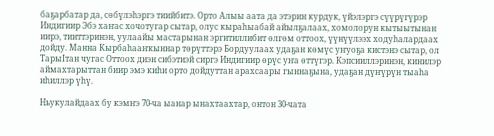баҕарбатар да, сөбүлэһэргэ тиийбитэ. Орто Алыы аата да этэрин курдук, үйэлэргэ сүүрүгүрэр Индигиир Эбэ хаҥас хочотугар сытар, олус кыраһыабай айылҕалаах, хомолорун кытыытынан иирэ, тииттэринэн, уулаайы мастарынан эргитиллибит өлгөм оттоох, үүнүүлээх ходуһалардаах дойду. Манна Кырбаһааҥкыннар төрүттэрэ Бордуулаах удаҕан көмүс уҥуоҕа кистэнэ сытар, ол ТарыІтан чугас Оттоох диэн сибэтиэй сиргэ Индигиир өрүс уҥа өттүгэр. Кэпсииллэринэн, кинилэр аймахтарыттан биир эмэ киһи орто дойдуттан арахсаары гыннаҕына, удаҕан дүҥүрүн тыаһа иһиллэр үһү.

Ньукулайдаах бу кэмҥэ 70-ча ыанар ынахтаахтар, онтон 30-чата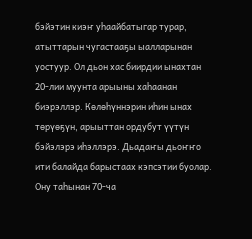бэйэтин киэҥ уһаайбатыгар турар, атыттарын чугастааҕы ыалларынан уостуур. Ол дьон хас биирдии ынахтан 20-лии муунта арыыны хаһаанан биэрэллэр. Көлөһүннэрин иһин ынах төрүөҕүн, арыыттан ордубут үүтүн бэйэлэрэ иһэллэрэ. Дьадаҥы дьоҥҥо ити балайда барыстаах кэпсэтии буолар. Ону таһынан 70-ча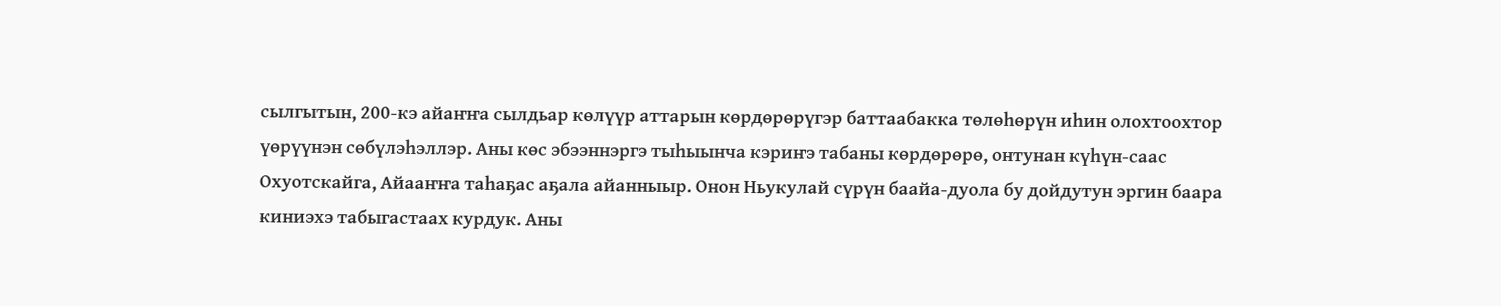сылгытын, 200-кэ айаҥҥа сылдьар көлүүр аттарын көрдөрөрүгэр баттаабакка төлөһөрүн иһин олохтоохтор үөрүүнэн сөбүлэһэллэр. Аны көс эбээннэргэ тыһыынча кэриҥэ табаны көрдөрөрө, онтунан күһүн-саас Охуотскайга, Айааҥҥа таһаҕас аҕала айанныыр. Онон Ньукулай сүрүн баайа-дуола бу дойдутун эргин баара киниэхэ табыгастаах курдук. Аны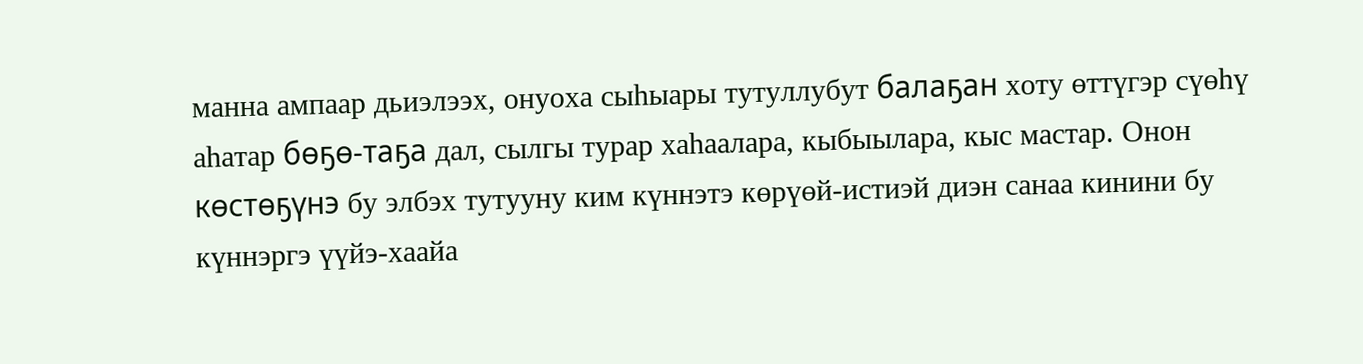манна ампаар дьиэлээх, онуоха сыһыары тутуллубут балаҕан хоту өттүгэр сүөһү аһатар бөҕө-таҕа дал, сылгы турар хаһаалара, кыбыылара, кыс мастар. Онон көстөҕүнэ бу элбэх тутууну ким күннэтэ көрүөй-истиэй диэн санаа кинини бу күннэргэ үүйэ-хаайа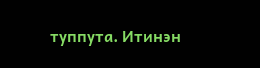туппута. Итинэн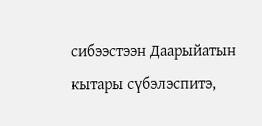сибээстээн Даарыйатын кытары сүбэлэспитэ,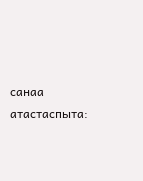санаа атастаспыта: